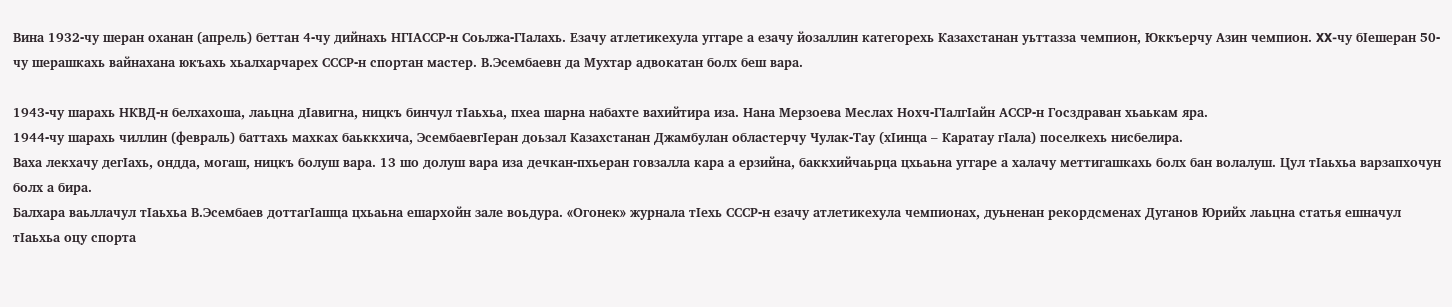Вина 1932-чу шеран оханан (апрель) беттан 4-чу дийнахь НГIАССР-н Соьлжа-ГIалахь. Езачу атлетикехула уггаре а езачу йозаллин категорехь Казахстанан уьттазза чемпион, Юккъерчу Азин чемпион. XX-чу бIешеран 50-чу шерашкахь вайнахана юкъахь хьалхарчарех СССР-н спортан мастер. В.Эсембаевн да Мухтар адвокатан болх беш вара.

1943-чу шарахь НКВД-н белхахоша, лаьцна дIавигна, ницкъ бинчул тIаьхьа, пхеа шарна набахте вахийтира иза. Нана Мерзоева Меслах Нохч-ГIалгIайн АССР-н Госздраван хьаькам яра.
1944-чу шарахь чиллин (февраль) баттахь махках баьккхича, ЭсембаевгIеран доьзал Казахстанан Джамбулан областерчу Чулак-Тау (хIинца – Каратау гIала) поселкехь нисбелира.
Ваха лекхачу дегIахь, ондда, могаш, ницкъ болуш вара. 13 шо долуш вара иза дечкан-пхьеран говзалла кара а ерзийна, баккхийчаьрца цхьаьна уггаре а халачу меттигашкахь болх бан волалуш. Цул тIаьхьа варзапхочун болх а бира.
Балхара ваьллачул тIаьхьа В.Эсембаев доттагIашца цхьаьна ешархойн зале воьдура. «Огонек» журнала тIехь СССР-н езачу атлетикехула чемпионах, дуьненан рекордсменах Дуганов Юрийх лаьцна статья ешначул тIаьхьа оцу спорта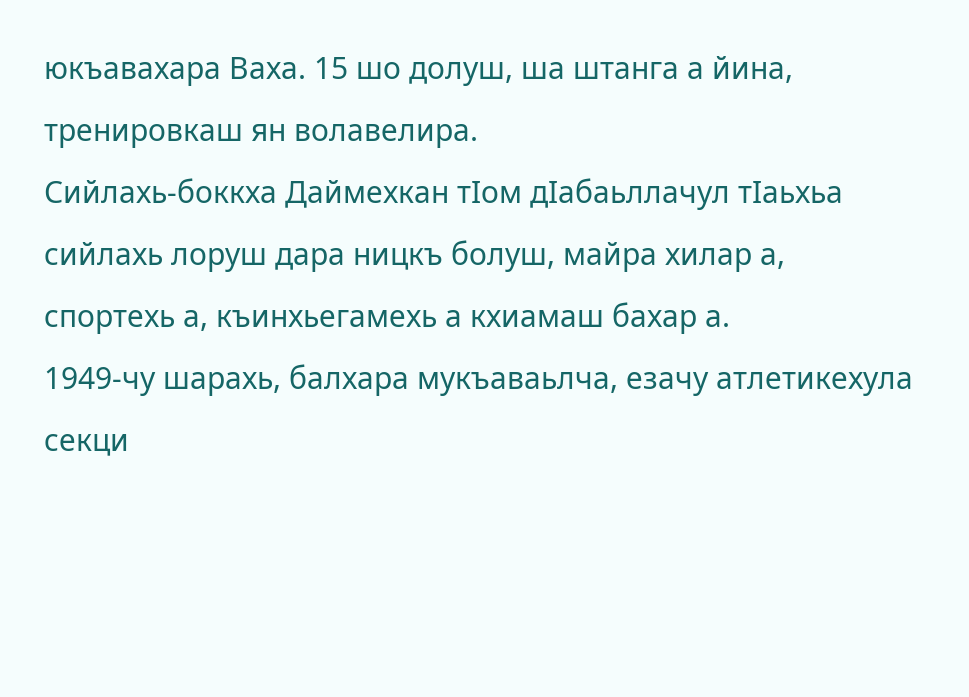юкъавахара Ваха. 15 шо долуш, ша штанга а йина, тренировкаш ян волавелира.
Сийлахь-боккха Даймехкан тIом дIабаьллачул тIаьхьа сийлахь лоруш дара ницкъ болуш, майра хилар а, спортехь а, къинхьегамехь а кхиамаш бахар а.
1949-чу шарахь, балхара мукъаваьлча, езачу атлетикехула секци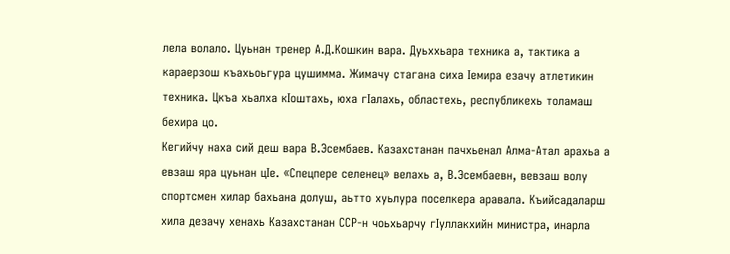лела волало. Цуьнан тренер А.Д.Кошкин вара. Дуьххьара техника а, тактика а караерзош къахьоьгура цушимма. Жимачу стагана сиха Iемира езачу атлетикин техника. Цкъа хьалха кIоштахь, юха гIалахь, областехь, республикехь толамаш бехира цо.
Кегийчу наха сий деш вара В.Эсембаев. Казахстанан пачхьенал Алма-Атал арахьа а евзаш яра цуьнан цIе. «Спецпере селенец» велахь а, В.Эсембаевн, вевзаш волу спортсмен хилар бахьана долуш, аьтто хуьлура поселкера аравала. Къийсадаларш хила дезачу хенахь Казахстанан ССР-н чоьхьарчу гIуллакхийн министра, инарла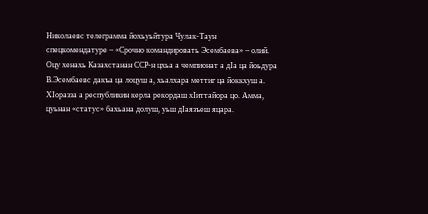Николаевс телеграмма йохьуьйтура Чулак-Таун спецкомендатуре – «Срочно командировать Эсембаева» – олий.
Оцу хенахь Казахстанан ССР-н цхьа а чемпионат а дIа ца йоьдура В.Эсембаевс дакъа ца лоцуш а, хьалхара меттиг ца йоккхуш а. ХIоразза а республикин керла рекордаш хIиттайора цо. Амма, цуьнан «статус» бахьана долуш, уьш дIаязъеш яцара.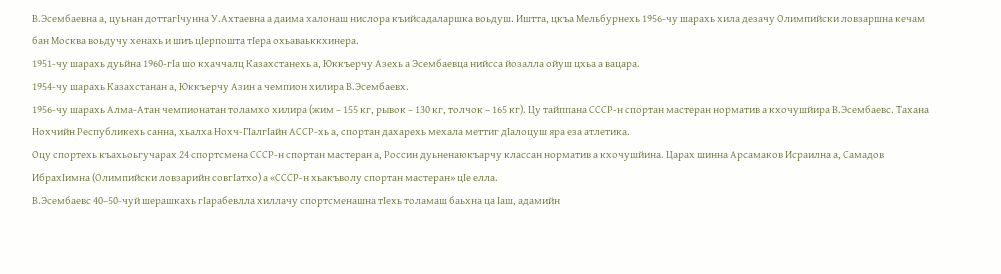В.Эсембаевна а, цуьнан доттагIчунна У.Ахтаевна а даима халонаш нислора къийсадаларшка воьдуш. Иштта, цкъа Мельбурнехь 1956-чу шарахь хила дезачу Олимпийски ловзаршна кечам бан Москва воьдучу хенахь и шиъ цIерпошта тIера охьаваьккхинера.
1951-чу шарахь дуьйна 1960-гIа шо кхаччалц Казахстанехь а, Юккъерчу Азехь а Эсембаевца нийсса йозалла ойуш цхьа а вацара.
1954-чу шарахь Казахстанан а, Юккъерчу Азин а чемпион хилира В.Эсембаевх.
1956-чу шарахь Алма-Атан чемпионатан толамхо хилира (жим – 155 кг, рывок – 130 кг, толчок – 165 кг). Цу тайппана СССР-н спортан мастеран норматив а кхочушйира В.Эсембаевс. Тахана Нохчийн Республикехь санна, хьалха Нохч-ГIалгIайн АССР-хь а, спортан дахарехь мехала меттиг дIалоцуш яра еза атлетика.
Оцу спортехь къахьоьгучарах 24 спортсмена СССР-н спортан мастеран а, Россин дуьненаюкъарчу классан норматив а кхочушйина. Царах шинна Арсамаков Исраилна а, Самадов ИбрахIимна (Олимпийски ловзарийн совгIатхо) а «СССР-н хьакъволу спортан мастеран» цIе елла.
В.Эсембаевс 40–50-чуй шерашкахь гIарабевлла хиллачу спортсменашна тIехь толамаш баьхна ца Iаш, адамийн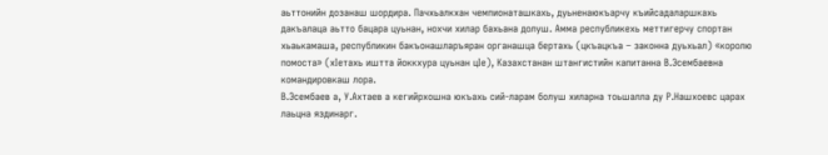аьттонийн дозанаш шордира. Пачхьалкхан чемпионаташкахь, дуьненаюкъарчу къийсадаларшкахь дакъалаца аьтто бацара цуьнан, нохчи хилар бахьана долуш. Амма республикехь меттигерчу спортан хьаькамаша, республикин бакъонашларъяран органашца бертахь (цкъацкъа – законна дуьхьал) «королю помоста» (хIетахь иштта йоккхура цуьнан цIе), Казахстанан штангистийн капитанна В.Эсембаевна командировкаш лора.
В.Эсембаев а, У.Ахтаев а кегийрхошна юкъахь сий-ларам болуш хиларна тоьшалла ду Р.Нашхоевс царах лаьцна яздинарг.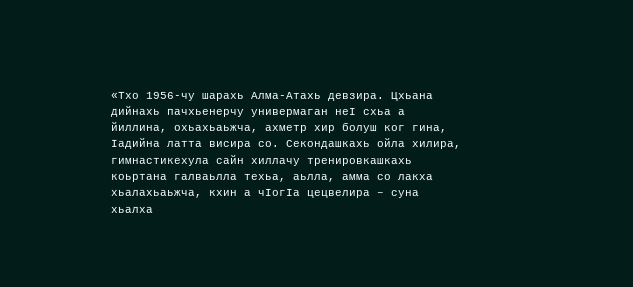«Тхо 1956-чу шарахь Алма-Атахь девзира. Цхьана дийнахь пачхьенерчу универмаган неI схьа а йиллина, охьахьаьжча, ахметр хир болуш ког гина, Iадийна латта висира со. Секондашкахь ойла хилира, гимнастикехула сайн хиллачу тренировкашкахь коьртана галваьлла техьа, аьлла, амма со лакха хьалахьаьжча, кхин а чIогIа цецвелира – суна хьалха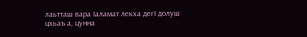лаьтташ вара Iаламат лекха дегI долуш цхьаъ а, цунна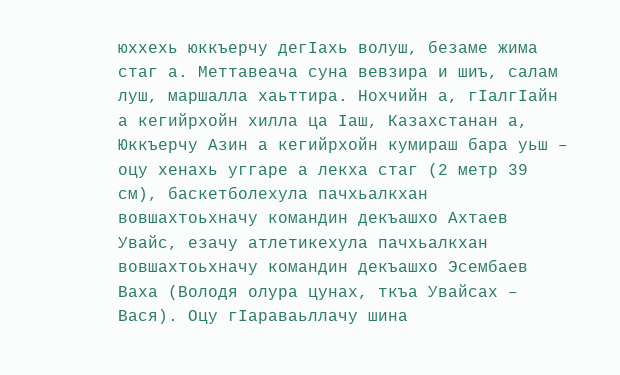юххехь юккъерчу дегIахь волуш, безаме жима стаг а. Меттавеача суна вевзира и шиъ, салам луш, маршалла хаьттира. Нохчийн а, гIалгIайн а кегийрхойн хилла ца Iаш, Казахстанан а, Юккъерчу Азин а кегийрхойн кумираш бара уьш – оцу хенахь уггаре а лекха стаг (2 метр 39 см), баскетболехула пачхьалкхан вовшахтоьхначу командин декъашхо Ахтаев Увайс, езачу атлетикехула пачхьалкхан вовшахтоьхначу командин декъашхо Эсембаев Ваха (Володя олура цунах, ткъа Увайсах – Вася). Оцу гIараваьллачу шина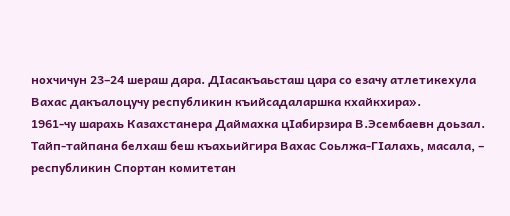нохчичун 23–24 шераш дара. ДIасакъаьсташ цара со езачу атлетикехула Вахас дакъалоцучу республикин къийсадаларшка кхайкхира».
1961-чу шарахь Казахстанера Даймахка цIабирзира В.Эсембаевн доьзал. Тайп-тайпана белхаш беш къахьийгира Вахас Соьлжа-ГIалахь, масала, – республикин Спортан комитетан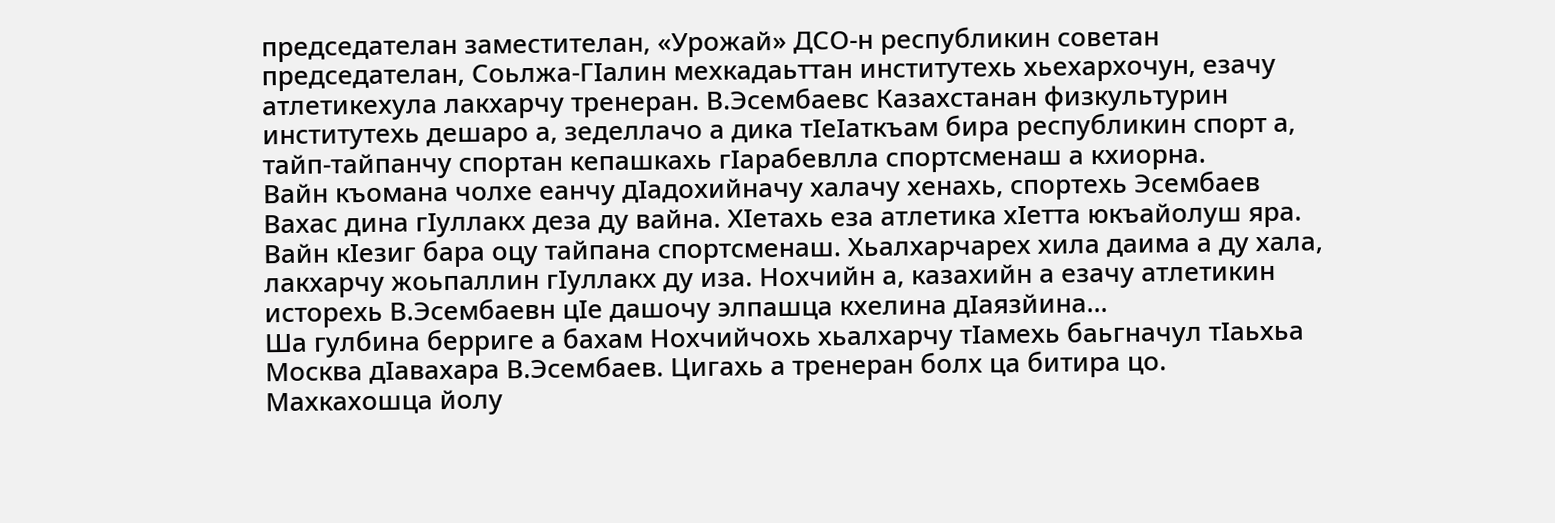председателан заместителан, «Урожай» ДСО-н республикин советан председателан, Соьлжа-ГIалин мехкадаьттан институтехь хьехархочун, езачу атлетикехула лакхарчу тренеран. В.Эсембаевс Казахстанан физкультурин институтехь дешаро а, зеделлачо а дика тIеIаткъам бира республикин спорт а, тайп-тайпанчу спортан кепашкахь гIарабевлла спортсменаш а кхиорна.
Вайн къомана чолхе еанчу дIадохийначу халачу хенахь, спортехь Эсембаев Вахас дина гIуллакх деза ду вайна. ХIетахь еза атлетика хIетта юкъайолуш яра. Вайн кIезиг бара оцу тайпана спортсменаш. Хьалхарчарех хила даима а ду хала, лакхарчу жоьпаллин гIуллакх ду иза. Нохчийн а, казахийн а езачу атлетикин исторехь В.Эсембаевн цIе дашочу элпашца кхелина дIаязйина…
Ша гулбина берриге а бахам Нохчийчохь хьалхарчу тIамехь баьгначул тIаьхьа Москва дIавахара В.Эсембаев. Цигахь а тренеран болх ца битира цо. Махкахошца йолу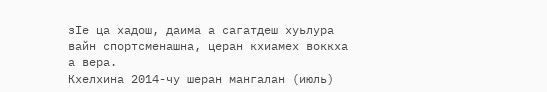зIе ца хадош, даима а сагатдеш хуьлура вайн спортсменашна, церан кхиамех воккха а вера.
Кхелхина 2014-чу шеран мангалан (июль)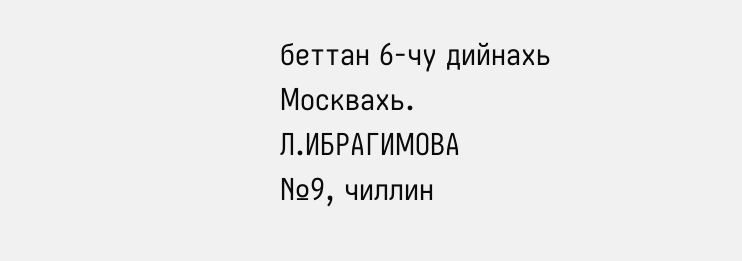беттан 6-чу дийнахь Москвахь.
Л.ИБРАГИМОВА
№9, чиллин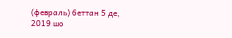(февраль) беттан 5 де, 2019 шо